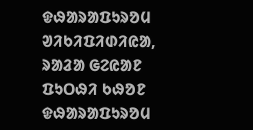ᱫᱷᱟᱨᱟᱯᱩᱨᱚᱢ
ᱣᱤᱠᱤᱯᱤᱰᱤᱭᱟ, ᱨᱟᱲᱟ ᱜᱮᱭᱟᱱ ᱯᱩᱛᱷᱤ ᱠᱷᱚᱱ
ᱫᱷᱟᱨᱟᱯᱩᱨᱚᱢ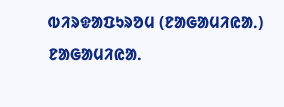ᱵᱤᱨᱫᱟᱯᱩᱨᱚᱢ (ᱱᱟᱜᱟᱢᱤᱭᱟᱹ)
ᱱᱟᱜᱟᱢᱤᱭᱟᱹ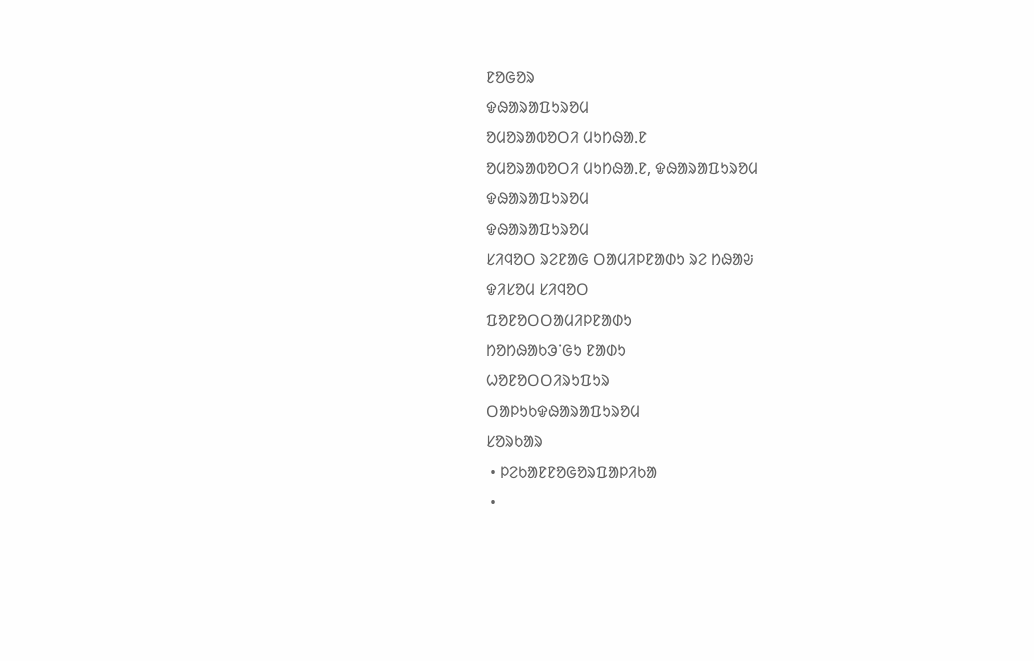ᱱᱚᱜᱚᱨ
ᱫᱷᱟᱨᱟᱯᱩᱨᱚᱢ
ᱚᱢᱚᱨᱟᱵᱚᱛᱤ ᱢᱩᱴᱷᱟᱹᱱ
ᱚᱢᱚᱨᱟᱵᱚᱛᱤ ᱢᱩᱴᱷᱟᱹᱱ, ᱫᱷᱟᱨᱟᱯᱩᱨᱚᱢ
ᱫᱷᱟᱨᱟᱯᱩᱨᱚᱢ
ᱫᱷᱟᱨᱟᱯᱩᱨᱚᱢ
ᱥᱤᱧᱚᱛ ᱨᱮᱱᱟᱜ ᱛᱟᱢᱤᱞᱱᱟᱰᱩ ᱨᱮ ᱴᱷᱟᱶ
ᱫᱤᱥᱚᱢ ᱥᱤᱧᱚᱛ
ᱯᱚᱱᱚᱛᱛᱟᱢᱤᱞᱱᱟᱰᱩ
ᱴᱚᱴᱷᱟᱠᱳᱸᱜᱩ ᱱᱟᱰᱩ
ᱦᱚᱱᱚᱛᱛᱤᱨᱩᱯᱩᱨ
ᱛᱟᱞᱩᱠᱫᱷᱟᱨᱟᱯᱩᱨᱚᱢ
ᱥᱚᱨᱠᱟᱨ
 • ᱞᱮᱠᱟᱱᱱᱚᱜᱚᱨᱯᱟᱞᱤᱠᱟ
 •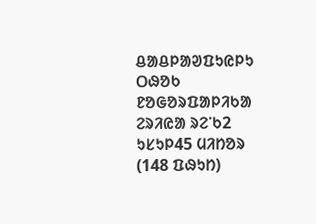ᱪᱟᱪᱞᱟᱣᱯᱩᱭᱞᱩ ᱛᱷᱚᱠ ᱱᱚᱜᱚᱨᱯᱟᱞᱤᱠᱟ
ᱮᱨᱤᱭᱟ ᱨᱮᱸᱠ2
ᱩᱥᱩᱞ45 ᱢᱤᱴᱚᱨ (148 ᱯᱷᱩᱴ)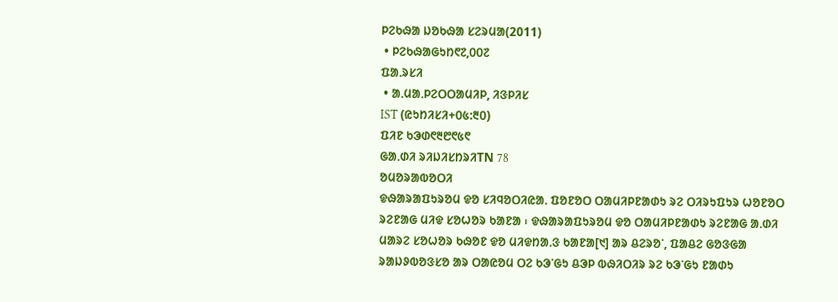ᱞᱮᱠᱷᱟ ᱡᱚᱠᱷᱟ ᱥᱮᱨᱢᱟ(2011)
 • ᱞᱮᱠᱷᱟᱜᱩᱴ᱖᱗,᱐᱐᱗
ᱯᱟᱹᱨᱥᱤ
 • ᱟᱹᱢᱟᱹᱞᱮᱛᱛᱟᱢᱤᱞ, ᱤᱝᱞᱤᱥ
IST (ᱭᱩᱴᱤᱥᱤ+᱐᱕:᱓᱐)
ᱯᱤᱱ ᱠᱳᱰ᱖᱓᱘᱖᱕᱖
ᱜᱟᱹᱰᱤ ᱨᱤᱡᱤᱥᱴᱨᱤTN 78
ᱚᱢᱚᱨᱟᱵᱚᱛᱤ
ᱫᱷᱟᱨᱟᱯᱩᱨᱚᱢ ᱫᱚ ᱥᱤᱧᱚᱛᱤᱭᱟᱹ ᱯᱚᱱᱚᱛ ᱛᱟᱢᱤᱞᱱᱟᱰᱩ ᱨᱮ ᱛᱤᱨᱩᱯᱩᱨ ᱦᱚᱱᱚᱛ ᱨᱮᱱᱟᱜ ᱢᱤᱫ ᱥᱚᱦᱚᱨ ᱠᱟᱱᱟ ᱾ ᱫᱷᱟᱨᱟᱯᱩᱨᱚᱢ ᱫᱚ ᱛᱟᱢᱤᱞᱱᱟᱰᱩ ᱨᱮᱱᱟᱜ ᱟᱹᱰᱤ ᱢᱟᱨᱮ ᱥᱚᱦᱚᱨ ᱠᱷᱚᱱ ᱫᱚ ᱢᱤᱫᱴᱟᱹᱝ ᱠᱟᱱᱟ[᱑] ᱟᱨ ᱪᱮᱨᱚᱸ, ᱯᱟᱪᱮ ᱜᱚᱝᱜᱟ ᱨᱟᱡᱽᱵᱚᱝᱥᱚ ᱟᱨ ᱛᱟᱭᱚᱢ ᱛᱮ ᱠᱳᱸᱜᱩ ᱪᱳᱞ ᱵᱷᱤᱛᱤᱨ ᱨᱮ ᱠᱳᱸᱜᱩ ᱱᱟᱰᱩ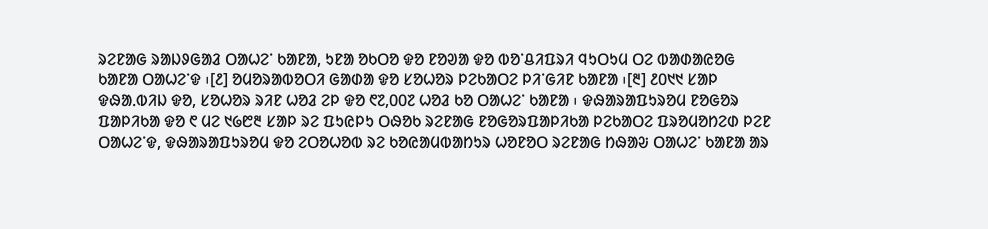ᱨᱮᱱᱟᱜ ᱨᱟᱡᱽᱜᱟᱲ ᱛᱟᱦᱮᱸ ᱠᱟᱱᱟ, ᱩᱱᱟ ᱚᱠᱛᱚ ᱫᱚ ᱱᱚᱣᱟ ᱫᱚ ᱵᱚᱸᱪᱤᱯᱨᱤ ᱧᱩᱛᱩᱢ ᱛᱮ ᱵᱟᱰᱟᱭᱚᱜ ᱠᱟᱱᱟ ᱛᱟᱦᱮᱸᱫ ᱾[᱒] ᱚᱢᱚᱨᱟᱵᱚᱛᱤ ᱜᱟᱰᱟ ᱫᱚ ᱥᱚᱦᱚᱨ ᱞᱮᱠᱟᱛᱮ ᱞᱤᱸᱜᱤᱱ ᱠᱟᱱᱟ ᱾[᱓] ᱒᱐᱑᱑ ᱥᱟᱞ ᱫᱷᱟᱹᱵᱤᱡ ᱫᱚ, ᱥᱚᱦᱚᱨ ᱨᱤᱱ ᱦᱚᱲ ᱮᱞ ᱫᱚ ᱖᱗,᱐᱐᱗ ᱦᱚᱲ ᱠᱚ ᱛᱟᱦᱮᱸ ᱠᱟᱱᱟ ᱾ ᱫᱷᱟᱨᱟᱯᱩᱨᱚᱢ ᱱᱚᱜᱚᱨ ᱯᱟᱞᱤᱠᱟ ᱫᱚ ᱖ ᱢᱮ ᱑᱙᱘᱓ ᱥᱟᱞ ᱨᱮ ᱯᱩᱭᱞᱩ ᱛᱷᱚᱠ ᱨᱮᱱᱟᱜ ᱱᱚᱜᱚᱨᱯᱟᱞᱤᱠᱟ ᱞᱮᱠᱟᱛᱮ ᱯᱨᱚᱢᱚᱴᱮᱰ ᱞᱮᱱ ᱛᱟᱦᱮᱸᱫ, ᱫᱷᱟᱨᱟᱯᱩᱨᱚᱢ ᱫᱚ ᱮᱛᱚᱦᱚᱵ ᱨᱮ ᱠᱚᱭᱟᱢᱵᱟᱴᱩᱨ ᱦᱚᱱᱚᱛ ᱨᱮᱱᱟᱜ ᱴᱷᱟᱶ ᱛᱟᱦᱮᱸ ᱠᱟᱱᱟ ᱟᱨ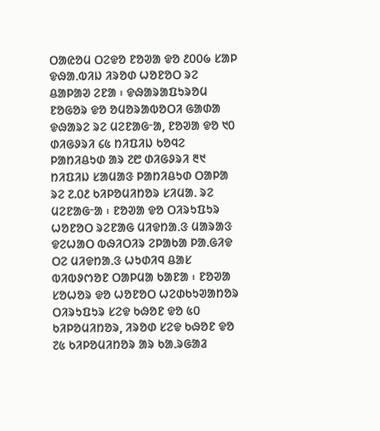ᱛᱟᱭᱚᱢ ᱛᱮᱫᱚ ᱱᱚᱣᱟ ᱫᱚ ᱒᱐᱐᱙ ᱥᱟᱞ ᱫᱷᱟᱹᱵᱤᱡ ᱤᱨᱚᱰ ᱦᱚᱱᱚᱛ ᱨᱮ ᱪᱟᱞᱟᱣ ᱮᱱᱟ ᱾ ᱫᱷᱟᱨᱟᱯᱩᱨᱚᱢ ᱱᱚᱜᱚᱨ ᱫᱚ ᱚᱢᱚᱨᱟᱵᱚᱛᱤ ᱜᱟᱰᱟ ᱫᱷᱟᱨᱮ ᱨᱮ ᱢᱮᱱᱟᱜᱼᱟ, ᱱᱚᱣᱟ ᱫᱚ ᱑᱐ ᱰᱤᱜᱽᱨᱤ ᱔᱕ ᱴᱤᱯᱤᱡ ᱠᱚᱧᱮ ᱞᱟᱴᱤᱪᱩᱰ ᱟᱨ ᱗᱘ ᱰᱤᱜᱽᱨᱤ ᱓᱑ ᱴᱤᱯᱤᱡ ᱥᱟᱢᱟᱝ ᱞᱟᱴᱤᱪᱩᱰ ᱛᱟᱞᱟ ᱨᱮ ᱗.᱐᱒ ᱠᱤᱞᱚᱢᱤᱴᱚᱨ ᱥᱤᱢᱟᱹ ᱨᱮ ᱢᱮᱱᱟᱜᱼᱟ ᱾ ᱱᱚᱣᱟ ᱫᱚ ᱛᱤᱨᱩᱯᱩᱨ ᱦᱚᱱᱚᱛ ᱨᱮᱱᱟᱜ ᱢᱤᱫᱴᱟᱹᱝ ᱢᱟᱨᱟᱝ ᱫᱮᱦᱟᱛ ᱵᱷᱤᱛᱤᱨ ᱮᱞᱟᱠᱟ ᱞᱟᱹᱜᱤᱫ ᱛᱮ ᱢᱤᱫᱴᱟᱹᱝ ᱦᱩᱰᱤᱧ ᱪᱟᱥ ᱵᱤᱵᱽᱬᱚᱱ ᱛᱟᱞᱢᱟ ᱠᱟᱱᱟ ᱾ ᱱᱚᱣᱟ ᱥᱚᱦᱚᱨ ᱫᱚ ᱦᱚᱱᱚᱛ ᱦᱮᱰᱠᱩᱣᱟᱴᱚᱨ ᱛᱤᱨᱩᱯᱩᱨ ᱥᱮᱫ ᱠᱷᱚᱱ ᱫᱚ ᱕᱐ ᱠᱤᱞᱚᱢᱤᱴᱚᱨ, ᱤᱨᱚᱰ ᱥᱮᱫ ᱠᱷᱚᱱ ᱫᱚ ᱗᱕ ᱠᱤᱞᱚᱢᱤᱴᱚᱨ ᱟᱨ ᱠᱟᱹᱨᱜᱟᱲ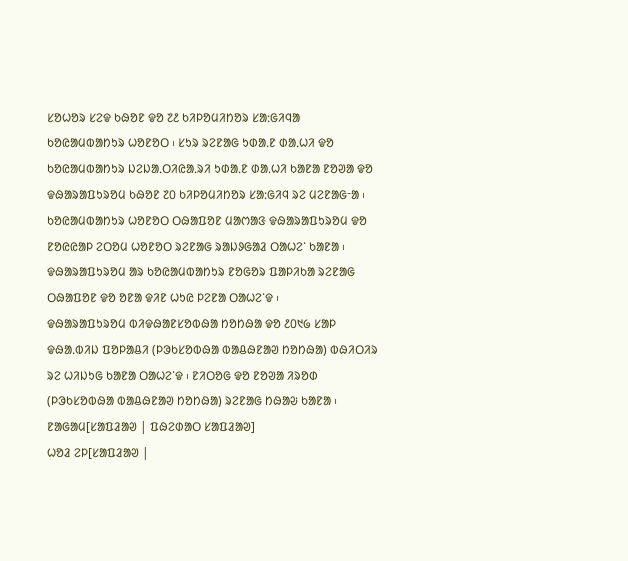ᱥᱚᱦᱚᱨ ᱥᱮᱫ ᱠᱷᱚᱱ ᱫᱚ ᱗᱒ ᱠᱤᱞᱚᱢᱤᱴᱚᱨ ᱥᱟᱺᱜᱤᱧᱟ ᱠᱚᱭᱟᱢᱵᱟᱴᱩᱨ ᱦᱚᱱᱚᱛ ᱾ ᱥᱩᱨ ᱨᱮᱱᱟᱜ ᱩᱰᱟᱹᱱ ᱰᱟᱹᱦᱤ ᱫᱚ ᱠᱚᱭᱟᱢᱵᱟᱴᱩᱨ ᱡᱮᱡᱟᱹᱛᱤᱭᱟᱹᱨᱤ ᱩᱰᱟᱹᱱ ᱰᱟᱹᱦᱤ ᱠᱟᱱᱟ ᱱᱚᱣᱟ ᱫᱚ ᱫᱷᱟᱨᱟᱯᱩᱨᱚᱢ ᱠᱷᱚᱱ ᱗᱐ ᱠᱤᱞᱚᱢᱤᱴᱚᱨ ᱥᱟᱺᱜᱤᱧ ᱨᱮ ᱢᱮᱱᱟᱜᱼᱟ ᱾ ᱠᱚᱭᱟᱢᱵᱟᱴᱩᱨ ᱦᱚᱱᱚᱛ ᱛᱷᱟᱯᱚᱱ ᱢᱟᱬᱟᱝ ᱫᱷᱟᱨᱟᱯᱩᱨᱚᱢ ᱫᱚ ᱱᱚᱭᱭᱟᱞ ᱮᱛᱚᱢ ᱦᱚᱱᱚᱛ ᱨᱮᱱᱟᱜ ᱨᱟᱡᱽᱜᱟᱲ ᱛᱟᱦᱮᱸ ᱠᱟᱱᱟ ᱾
ᱫᱷᱟᱨᱟᱯᱩᱨᱚᱢ ᱟᱨ ᱠᱚᱭᱟᱢᱵᱟᱴᱩᱨ ᱱᱚᱜᱚᱨ ᱯᱟᱞᱤᱠᱟ ᱨᱮᱱᱟᱜ ᱛᱷᱟᱯᱚᱱ ᱫᱚ ᱚᱱᱟ ᱫᱤᱱ ᱦᱩᱭ ᱞᱮᱱᱟ ᱛᱟᱦᱮᱸᱫ ᱾
ᱫᱷᱟᱨᱟᱯᱩᱨᱚᱢ ᱵᱤᱫᱷᱟᱱᱥᱚᱵᱷᱟ ᱴᱚᱴᱷᱟ ᱫᱚ ᱒᱐᱑᱙ ᱥᱟᱞ ᱫᱷᱟᱹᱵᱤᱡ ᱯᱚᱞᱟᱪᱤ (ᱞᱳᱠᱥᱚᱵᱷᱟ ᱵᱟᱪᱷᱱᱟᱣ ᱴᱚᱴᱷᱟ) ᱵᱷᱤᱛᱤᱨ ᱨᱮ ᱦᱤᱡᱩᱜ ᱠᱟᱱᱟ ᱛᱟᱦᱮᱸᱫ ᱾ ᱱᱤᱛᱚᱜ ᱫᱚ ᱱᱚᱣᱟ ᱤᱨᱚᱰ (ᱞᱳᱠᱥᱚᱵᱷᱟ ᱵᱟᱪᱷᱱᱟᱣ ᱴᱚᱴᱷᱟ) ᱨᱮᱱᱟᱜ ᱴᱷᱟᱶ ᱠᱟᱱᱟ ᱾
ᱱᱟᱜᱟᱢ[ᱥᱟᱯᱲᱟᱣ | ᱯᱷᱮᱰᱟᱛ ᱥᱟᱯᱲᱟᱣ]
ᱦᱚᱲ ᱮᱞ[ᱥᱟᱯᱲᱟᱣ |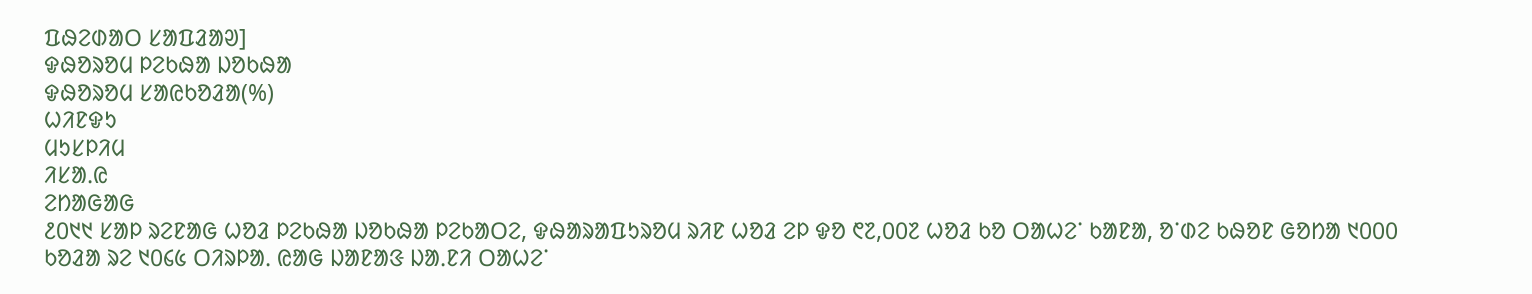ᱯᱷᱮᱰᱟᱛ ᱥᱟᱯᱲᱟᱣ]
ᱫᱷᱚᱨᱚᱢ ᱞᱮᱠᱷᱟ ᱡᱚᱠᱷᱟ
ᱫᱷᱚᱨᱚᱢ ᱥᱟᱭᱠᱚᱲᱟ(%)
ᱦᱤᱱᱫᱩ
ᱢᱩᱥᱞᱤᱢ
ᱤᱥᱟᱹᱭ
ᱮᱴᱟᱜᱟᱜ
᱒᱐᱑᱑ ᱥᱟᱞ ᱨᱮᱱᱟᱜ ᱦᱚᱲ ᱞᱮᱠᱷᱟ ᱡᱚᱠᱷᱟ ᱞᱮᱠᱟᱛᱮ, ᱫᱷᱟᱨᱟᱯᱩᱨᱚᱢ ᱨᱤᱱ ᱦᱚᱲ ᱮᱞ ᱫᱚ ᱖᱗,᱐᱐᱗ ᱦᱚᱲ ᱠᱚ ᱛᱟᱦᱮᱸ ᱠᱟᱱᱟ, ᱚᱸᱰᱮ ᱠᱷᱚᱱ ᱜᱚᱴᱟ ᱑᱐᱐᱐ ᱠᱚᱲᱟ ᱨᱮ ᱑᱐᱔᱕ ᱛᱤᱨᱞᱟᱹ ᱭᱟᱜ ᱡᱟᱱᱟᱝ ᱡᱟᱹᱱᱤ ᱛᱟᱦᱮᱸ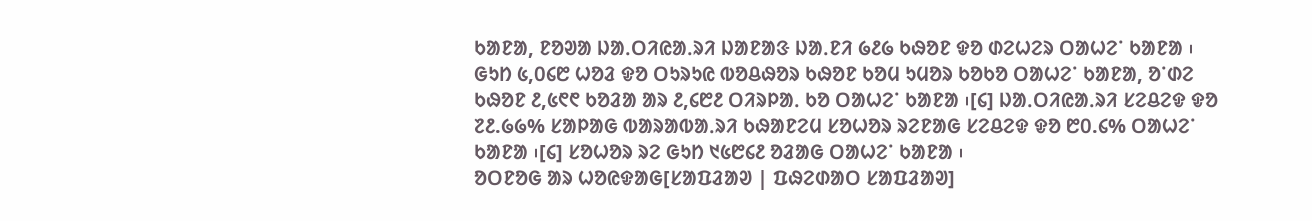ᱠᱟᱱᱟ, ᱱᱚᱣᱟ ᱡᱟᱹᱛᱤᱭᱟᱹᱨᱤ ᱡᱟᱱᱟᱝ ᱡᱟᱹᱱᱤ ᱙᱒᱙ ᱠᱷᱚᱱ ᱫᱚ ᱰᱮᱦᱮᱨ ᱛᱟᱦᱮᱸ ᱠᱟᱱᱟ ᱾ ᱜᱩᱴ ᱕,᱐᱔᱘ ᱦᱚᱲ ᱫᱚ ᱛᱩᱨᱩᱭ ᱵᱚᱪᱷᱚᱨ ᱠᱷᱚᱱ ᱠᱚᱢ ᱩᱢᱚᱨ ᱠᱚᱠᱚ ᱛᱟᱦᱮᱸ ᱠᱟᱱᱟ, ᱚᱸᱰᱮ ᱠᱷᱚᱱ ᱒,᱕᱖᱖ ᱠᱚᱲᱟ ᱟᱨ ᱒,᱔᱘᱒ ᱛᱤᱨᱞᱟᱹ ᱠᱚ ᱛᱟᱦᱮᱸ ᱠᱟᱱᱟ ᱾[᱔] ᱡᱟᱹᱛᱤᱭᱟᱹᱨᱤ ᱥᱮᱪᱮᱫ ᱫᱚ ᱗᱒.᱙᱙% ᱥᱟᱞᱟᱜ ᱵᱟᱨᱟᱵᱟᱹᱨᱤ ᱠᱷᱟᱱᱮᱢ ᱥᱚᱦᱚᱨ ᱨᱮᱱᱟᱜ ᱥᱮᱪᱮᱫ ᱫᱚ ᱘᱐.᱔% ᱛᱟᱦᱮᱸ ᱠᱟᱱᱟ ᱾[᱔] ᱥᱚᱦᱚᱨ ᱨᱮ ᱜᱩᱴ ᱑᱕᱘᱔᱒ ᱚᱲᱟᱜ ᱛᱟᱦᱮᱸ ᱠᱟᱱᱟ ᱾
ᱚᱛᱱᱚᱜ ᱟᱨ ᱦᱚᱭᱫᱟᱜ[ᱥᱟᱯᱲᱟᱣ | ᱯᱷᱮᱰᱟᱛ ᱥᱟᱯᱲᱟᱣ]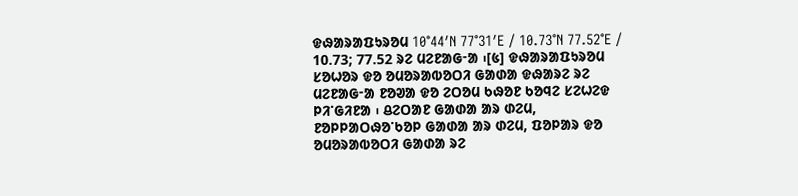ᱫᱷᱟᱨᱟᱯᱩᱨᱚᱢ 10°44′N 77°31′E / 10.73°N 77.52°E / 10.73; 77.52 ᱨᱮ ᱢᱮᱱᱟᱜᱼᱟ ᱾[᱕] ᱫᱷᱟᱨᱟᱯᱩᱨᱚᱢ ᱥᱚᱦᱚᱨ ᱫᱚ ᱚᱢᱚᱨᱟᱵᱚᱛᱤ ᱜᱟᱰᱟ ᱫᱷᱟᱨᱮ ᱨᱮ ᱢᱮᱱᱟᱜᱼᱟ ᱱᱚᱣᱟ ᱫᱚ ᱮᱛᱚᱢ ᱠᱷᱚᱱ ᱠᱚᱧᱮ ᱥᱮᱦᱮᱫ ᱞᱤᱸᱜᱤᱱᱟ ᱾ ᱪᱮᱛᱟᱱ ᱜᱟᱰᱟ ᱟᱨ ᱰᱮᱢ, ᱱᱚᱞᱞᱟᱛᱷᱚᱸᱠᱚᱞ ᱜᱟᱰᱟ ᱟᱨ ᱰᱮᱢ, ᱯᱚᱞᱟᱨ ᱫᱚ ᱚᱢᱚᱨᱟᱵᱚᱛᱤ ᱜᱟᱰᱟ ᱨᱮ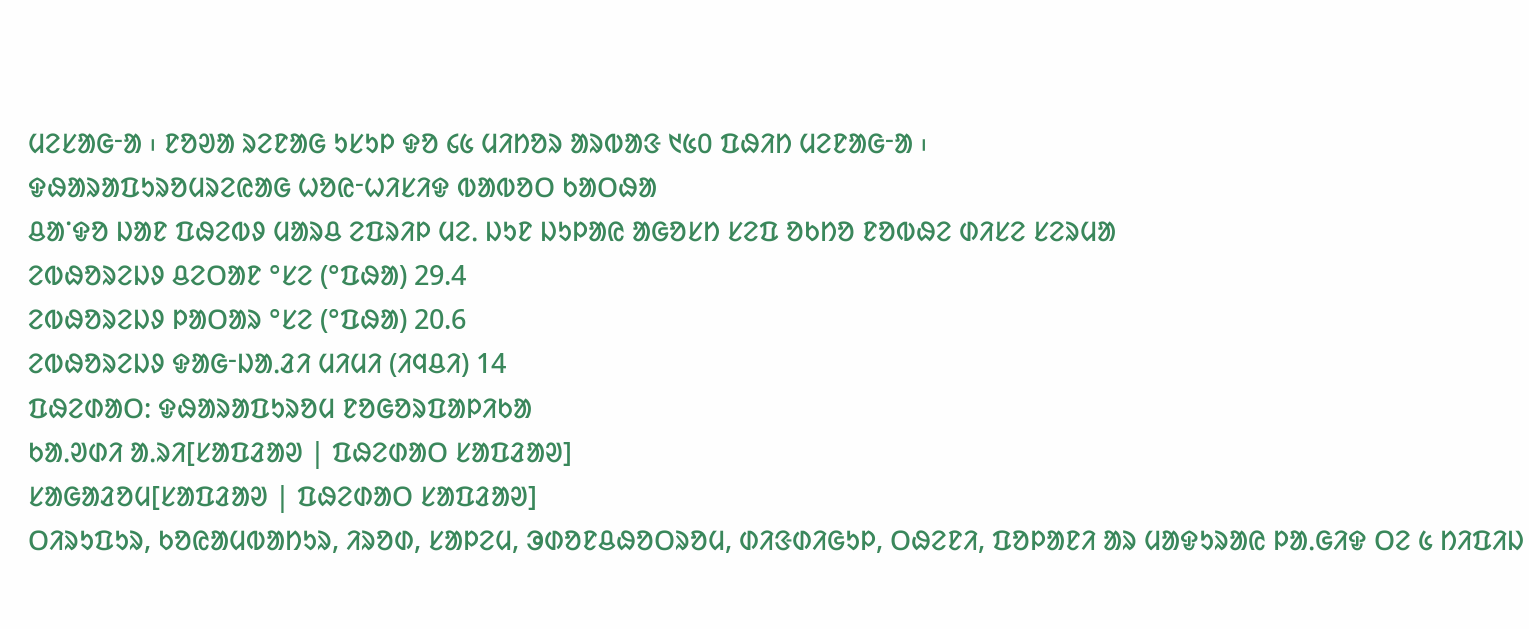ᱢᱮᱥᱟᱜᱼᱟ ᱾ ᱱᱚᱣᱟ ᱨᱮᱱᱟᱜ ᱩᱥᱩᱞ ᱫᱚ ᱔᱕ ᱢᱤᱴᱚᱨ ᱟᱨᱵᱟᱝ ᱑᱕᱐ ᱯᱷᱤᱴ ᱢᱮᱱᱟᱜᱼᱟ ᱾
ᱫᱷᱟᱨᱟᱯᱩᱨᱚᱢᱨᱮᱭᱟᱜ ᱦᱚᱭᱼᱦᱤᱥᱤᱫ ᱵᱟᱵᱚᱛ ᱠᱟᱛᱷᱟ
ᱪᱟᱸᱫᱚ ᱡᱟᱱ ᱯᱷᱮᱵᱽ ᱢᱟᱨᱪ ᱮᱯᱨᱤᱞ ᱢᱮᱹ ᱡᱩᱱ ᱡᱩᱞᱟᱭ ᱟᱜᱚᱥᱴ ᱥᱮᱯ ᱚᱠᱴᱚ ᱱᱚᱵᱷᱮ ᱰᱤᱥᱮ ᱥᱮᱨᱢᱟ
ᱮᱵᱷᱚᱨᱮᱡᱽ ᱪᱮᱛᱟᱱ °ᱥᱮ (°ᱯᱷᱟ) 29.4
ᱮᱵᱷᱚᱨᱮᱡᱽ ᱞᱟᱛᱟᱨ °ᱥᱮ (°ᱯᱷᱟ) 20.6
ᱮᱵᱷᱚᱨᱮᱡᱽ ᱫᱟᱜᱼᱡᱟᱹᱲᱤ ᱢᱤᱢᱤ (ᱤᱧᱪᱤ) 14
ᱯᱷᱮᱰᱟᱛ: ᱫᱷᱟᱨᱟᱯᱩᱨᱚᱢ ᱱᱚᱜᱚᱨᱯᱟᱞᱤᱠᱟ
ᱠᱟᱹᱣᱰᱤ ᱟᱹᱨᱤ[ᱥᱟᱯᱲᱟᱣ | ᱯᱷᱮᱰᱟᱛ ᱥᱟᱯᱲᱟᱣ]
ᱥᱟᱜᱟᱲᱚᱢ[ᱥᱟᱯᱲᱟᱣ | ᱯᱷᱮᱰᱟᱛ ᱥᱟᱯᱲᱟᱣ]
ᱛᱤᱨᱩᱯᱩᱨ, ᱠᱚᱭᱟᱢᱵᱟᱴᱩᱨ, ᱤᱨᱚᱰ, ᱥᱟᱞᱮᱢ, ᱳᱰᱚᱱᱪᱷᱚᱛᱨᱚᱢ, ᱰᱤᱝᱰᱤᱜᱩᱞ, ᱛᱷᱮᱱᱤ, ᱯᱚᱞᱟᱱᱤ ᱟᱨ ᱢᱟᱫᱩᱨᱟᱭ ᱞᱟᱹᱜᱤᱫ ᱛᱮ ᱕ ᱴᱤᱯᱤᱡ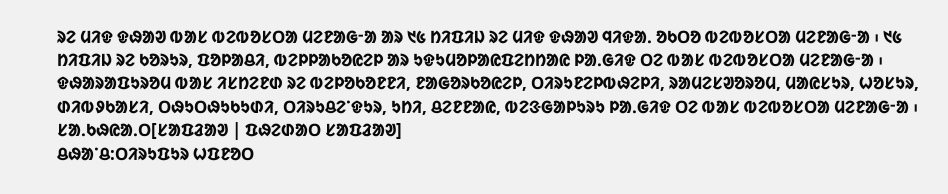ᱨᱮ ᱢᱤᱫ ᱫᱷᱟᱣ ᱵᱟᱥ ᱵᱮᱵᱚᱥᱛᱟ ᱢᱮᱱᱟᱜᱼᱟ ᱟᱨ ᱑᱕ ᱴᱤᱯᱤᱡ ᱨᱮ ᱢᱤᱫ ᱫᱷᱟᱣ ᱧᱤᱫᱟᱹ ᱚᱠᱛᱚ ᱵᱮᱵᱚᱥᱛᱟ ᱢᱮᱱᱟᱜᱼᱟ ᱾ ᱑᱕ ᱴᱤᱯᱤᱡ ᱨᱮ ᱠᱚᱨᱩᱨ, ᱯᱚᱞᱟᱪᱤ, ᱵᱮᱞᱞᱟᱠᱚᱭᱮᱞ ᱟᱨ ᱩᱫᱩᱢᱚᱞᱟᱭᱯᱮᱴᱴᱟᱭ ᱞᱟᱹᱜᱤᱫ ᱛᱮ ᱵᱟᱥ ᱵᱮᱵᱚᱥᱛᱟ ᱢᱮᱱᱟᱜᱼᱟ ᱾ ᱫᱷᱟᱨᱟᱯᱩᱨᱚᱢ ᱵᱟᱥ ᱤᱥᱴᱮᱱᱰ ᱨᱮ ᱵᱮᱞᱚᱠᱚᱱᱱᱤ, ᱱᱟᱜᱚᱨᱠᱚᱭᱮᱞ, ᱛᱤᱨᱩᱱᱮᱞᱵᱷᱮᱞᱤ, ᱨᱟᱢᱮᱥᱣᱚᱨᱚᱢ, ᱢᱟᱭᱥᱩᱨ, ᱦᱚᱥᱩᱨ, ᱰᱤᱵᱽᱠᱟᱥᱤ, ᱛᱷᱩᱛᱷᱩᱠᱩᱰᱤ, ᱛᱤᱨᱩᱪᱮᱸᱫᱩᱨ, ᱩᱴᱤ, ᱪᱮᱱᱱᱟᱭ, ᱵᱮᱝᱜᱟᱞᱩᱨᱩ ᱞᱟᱹᱜᱤᱫ ᱛᱮ ᱵᱟᱥ ᱵᱮᱵᱚᱥᱛᱟ ᱢᱮᱱᱟᱜᱼᱟ ᱾
ᱥᱟᱹᱠᱷᱭᱟᱹᱛ[ᱥᱟᱯᱲᱟᱣ | ᱯᱷᱮᱰᱟᱛ ᱥᱟᱯᱲᱟᱣ]
ᱪᱷᱟᱸᱪ:ᱛᱤᱨᱩᱯᱩᱨ ᱦᱯᱱᱚᱛ